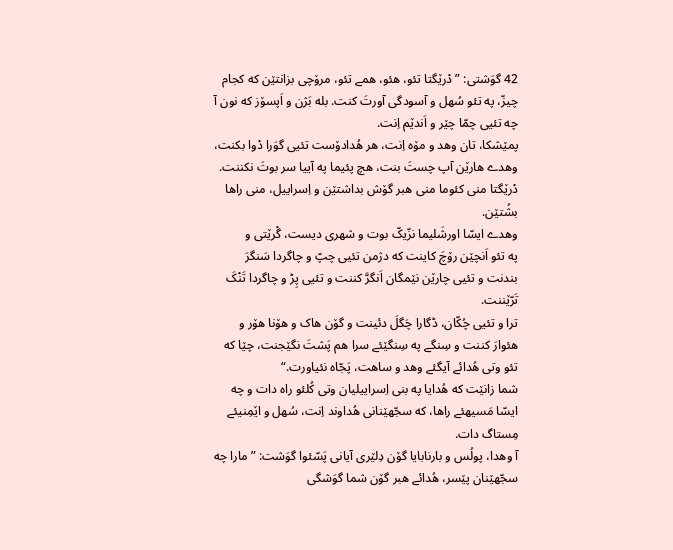42 گوَشتی: ”دْرێگتا تئو، هئو، همے تئو، مرۆچی بزانتێن که کجام چیزّ، په تئو سُهل و آسودگی آورتَ کنت. بله بَژن و اَپسۆز که نون آ چه تئیی چمّا چێر و اَندێم اِنت.
پمێشکا، تان وهد و مۆه اِنت، هر هُدادۆست تئیی گوَرا دْوا بکنت، وهدے هارێن آپ چستَ بنت، هچ پئیما په آییا سر بوتَ نکننت.
دْرێگتا منی کئوما منی هبر گۆش بداشتێن و اِسراییل، منی راها بشُتێن.
وهدے ایسّا اورشَلیما نزّیکّ بوت و شهری دیست، گْرێتی و
په تئو اَنچێن رۆچَ کاینت که دژمن تئیی چپّ و چاگردا سَنگرَ بندنت و تئیی چارێن نێمگان اَنگرَّ کننت و تئیی پِڑ و چاگردا تَنْکَ تَرّێننت.
ترا و تئیی چُکّان، ڈگارا چَگلَ دئینت و گۆن هاک و هۆنا هۆر و هئوارَ کننت و سِنگے په سِنگێئے سرا هم پَشتَ نگێجنت، چێا که تئو وتی هُدائے آیگئے وهد و ساهت، پَجّاه نئیاورت.“
شما زانێت که هُدایا په بنی اِسراییلیان وتی کُلئو راه دات و چه ایسّا مَسیهئے راها، که سجّهێنانی هُداوند اِنت، سُهل و اێمِنیئے مِستاگ دات.
آ وهدا، پولُس و بارنابایا گۆن دِلێری آیانی پَسّئوا گوَشت: ”مارا چه سجّهێنان پێسر، هُدائے هبر گۆن شما گوَشگی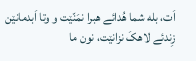اَت، بله شما هُدائے هبرا نمَنّێت و وتا اَبدمانێن زِندئے لاهکَ نزانێت، نون ما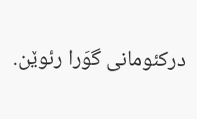درکئومانی گوَرا رئوێن.